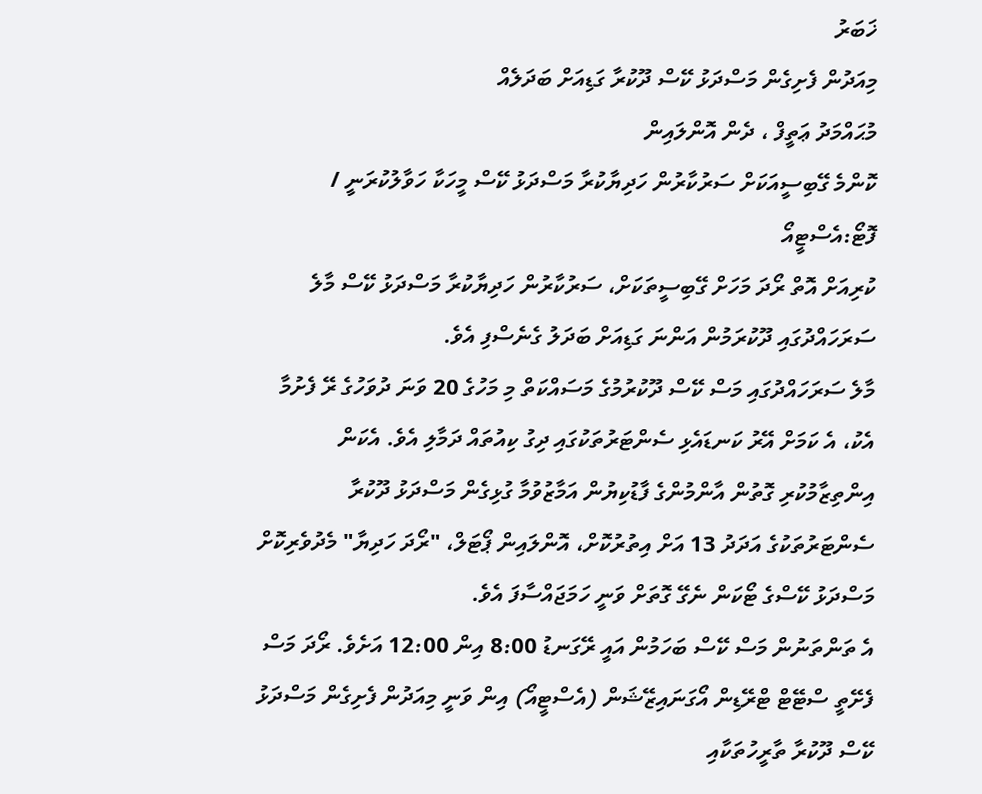ޚަބަރު
މިއަދުން ފެށިގެން މަސްދަޅު ކޭސް ދޫކުރާ ގަޑިއަށް ބަދަލެއް
މުޙައްމަދު ޢަތީފް ، ދެން އޮންލައިން
ކޮންމެ ގޭބިސީއަކަށް ސަރުކާރުން ހަދިޔާކުރާ މަސްދަޅު ކޭސް މީހަކާ ހަވާލުކުރަނީ / ފޮޓޯ:އެސްޓީއޯ
ކުރިއަށް އޮތް ރޯދަ މަހަށް ގޭބިސީތަކަށް، ސަރުކާރުން ހަދިޔާކުރާ މަސްދަޅު ކޭސް މާލެ ސަރަހައްދުގައި ދޫކުރަމުން އަންނަ ގަޑިއަށް ބަދަލު ގެނެސްފި އެވެ.
މާލެ ސަރަހައްދުގައި މަސް ކޭސް ދޫކުރުމުގެ މަސައްކަތް މި މަހުގެ 20 ވަނަ ދުވަހުގެ ރޭ ފެށުމާ އެކު، އެ ކަމަށް އޭރު ކަނޑައެޅި ސެންޓަރުތަކުގައި ދިގު ކިއުތައް ދަމާލި އެވެ. އެކަން އިންތިޒާމުކުރި ގޮތުން އާންމުންގެ ފާޑުކިޔުން އަމާޒުވުމާ ގުޅިގެން މަސްދަޅު ދޫކުރާ ސެންޓަރުތަކުގެ އަދަދު 13 އަށް އިތުރުކޮށް، އޮންލައިން ޕޯޓަލް، "ރޯދަ ހަދިޔާ" މެދުވެރިކޮށް މަސްދަޅު ކޭސްގެ ޓޯކަން ނެގޭ ގޮތަށް ވަނީ ހަމަޖައްސާފަ އެވެ.
އެ ތަންތަނުން މަސް ކޭސް ބަހަމުން އައީ ރޭގަނޑު 8:00 އިން 12:00 އަށެވެ. ރޯދަ މަސް ފެށޭތީ ސްޓޭޓް ޓްރޭޑިން އޯގަނައިޒޭޝަން (އެސްޓީއޯ) އިން ވަނީ މިއަދުން ފެށިގެން މަސްދަޅު ކޭސް ދޫކުރާ ތާރީހުތަކާއި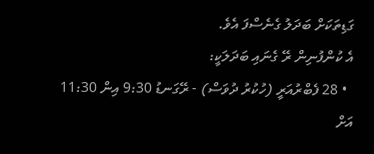ގަޑިތަކަށް ބަދަލު ގެނެސްފަ އެވެ.
އެ ކުންފުނިން ރޭ ގެނައި ބަދަލަކީ:
  • 28 ފެބްރުއަރީ (ހުކުރު ދުވަސް) - ރޭގަނޑު 9:30 އިން 11:30 އަށް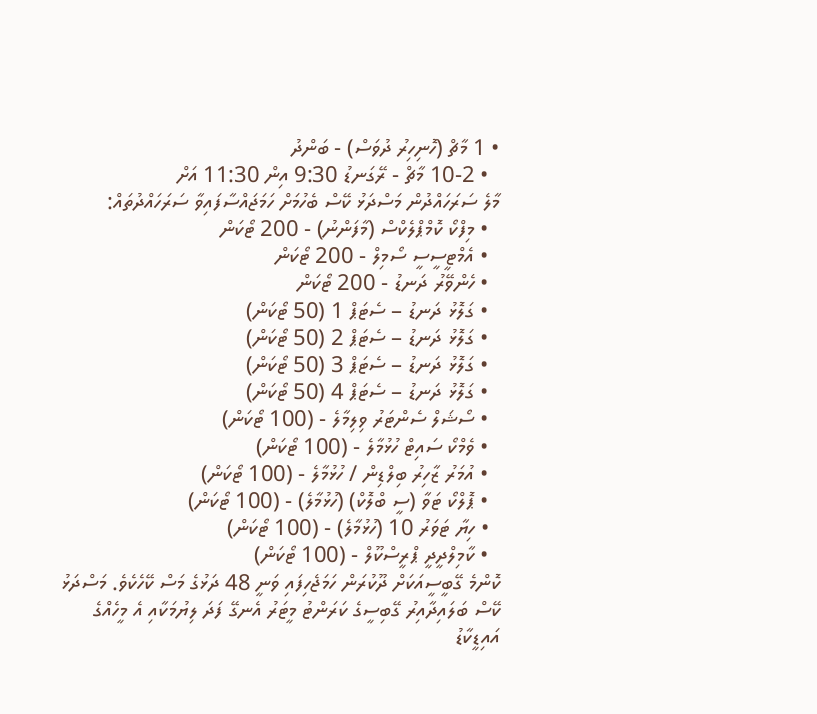• 1 މާޗް (ހޮނިހިރު ދުވަސް) - ބަންދު
  • 10-2 މާޗް - ރޭގަނޑު 9:30 އިން 11:30 އަށް
މާލެ ސަރަހައްދުން މަސްދަޅު ކޭސް ބެހުމަށް ހަމަޖައްސާފައިވާ ސަރަހައްދުތައް:
  • މިފްކޯ ކޮމްޕްލެކްސް (މާފަންނު) - 200 ޓޯކަން
  • އެމްޓީސީސީ ސޯމިލް - 200 ޓޯކަން
  • ހެންވޭރު ދަނޑު - 200 ޓޯކަން
  • ގަލޮޅު ދަނޑު – ސެޓަޕް 1 (50 ޓޯކަން)
  • ގަލޮޅު ދަނޑު – ސެޓަޕް 2 (50 ޓޯކަން)
  • ގަލޮޅު ދަނޑު – ސެޓަޕް 3 (50 ޓޯކަން)
  • ގަލޮޅު ދަނޑު – ސެޓަޕް 4 (50 ޓޯކަން)
  • ސޯޝަލް ސެންޓަރު ވިލިމާލެ - (100 ޓޯކަން)
  • ވެމްކޯ ސައިޓް ހުޅުމާލެ - (100 ޓޯކަން)
  • އުމަރު ޒާހިރު ބިލްޑިން / ހުޅުމާލެ - (100 ޓޯކަން)
  • ޕޮލްކޯ ޓަވާ (ސީ ބްލޮކް) (ހުޅުމާލެ) - (100 ޓޯކަން)
  • ހިޔާ ޓަވަރު 10 (ހުޅުމާލެ) - (100 ޓޯކަން)
  • ކާމިލްދީދީ ޕްރީސްކޫލް - (100 ޓޯކަން)
ކޮންމެ ގޭބީސީއަކަށް ދޫކުރަން ހަމަޖެހިފައި ވަނީ 48 ދަޅުގެ މަސް ކޭހެކެވެ. މަސްދަޅު ކޭސް ބަލައިދާއިރު ގޭބިސީގެ ކަރަންޓު މީޓަރު އެނގޭ ފަދަ ލިޔުމަކާއި އެ މީހެއްގެ އައިޑީކާޑު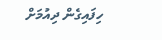ހިފައިގެން ދިއުމަށް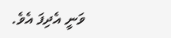ވަނީ އެދިފަ އެވެ.